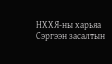НХХЯ-ны харьяа Сэргээн засалтын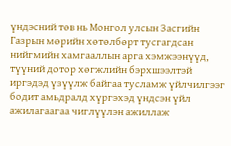үндэсний төв нь Монгол улсын Засгийн Газрын мөрийн хөтөлбөрт тусгагдсан нийгмийн хамгааллын арга хэмжээнүүд, түүний дотор хөгжлийн бэрхшээлтэй иргэдэд үзүүлж байгаа тусламж үйлчилгээг бодит амьдралд хүргэхэд үндсэн үйл ажилагаагаа чиглүүлэн ажиллаж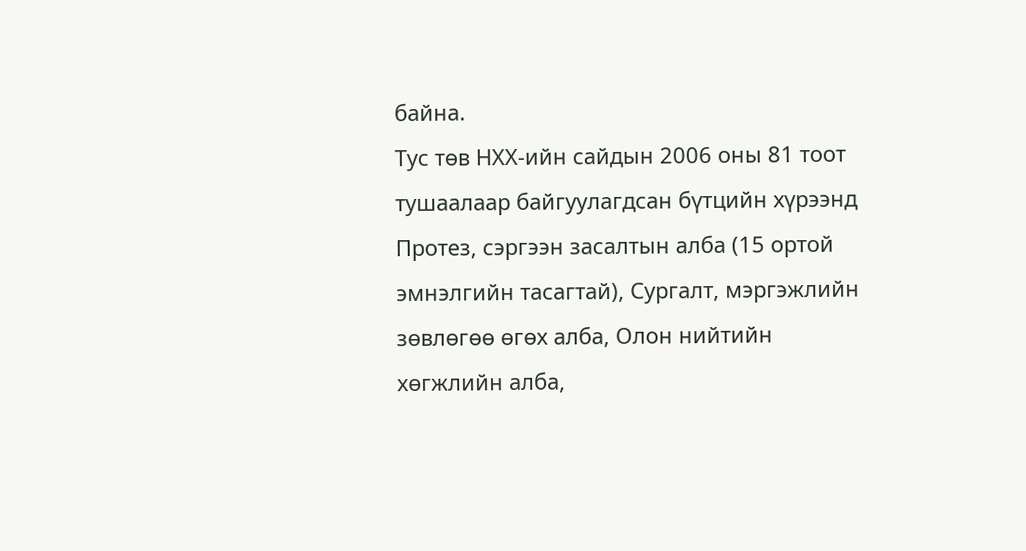байна.
Тус төв НХХ-ийн сайдын 2006 оны 81 тоот тушаалаар байгуулагдсан бүтцийн хүрээнд Протез, сэргээн засалтын алба (15 ортой эмнэлгийн тасагтай), Сургалт, мэргэжлийн зөвлөгөө өгөх алба, Олон нийтийн хөгжлийн алба,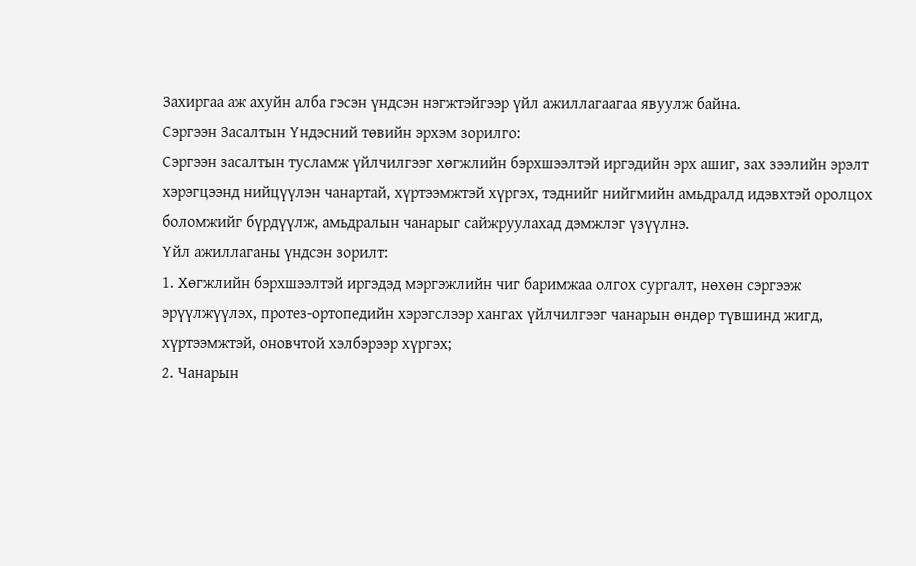Захиргаа аж ахуйн алба гэсэн үндсэн нэгжтэйгээр үйл ажиллагаагаа явуулж байна.
Сэргээн Засалтын Үндэсний төвийн эрхэм зорилго:
Сэргээн засалтын тусламж үйлчилгээг хөгжлийн бэрхшээлтэй иргэдийн эрх ашиг, зах зээлийн эрэлт хэрэгцээнд нийцүүлэн чанартай, хүртээмжтэй хүргэх, тэднийг нийгмийн амьдралд идэвхтэй оролцох боломжийг бүрдүүлж, амьдралын чанарыг сайжруулахад дэмжлэг үзүүлнэ.
Үйл ажиллаганы үндсэн зорилт:
1. Хөгжлийн бэрхшээлтэй иргэдэд мэргэжлийн чиг баримжаа олгох сургалт, нөхөн сэргээж эрүүлжүүлэх, протез-ортопедийн хэрэгслээр хангах үйлчилгээг чанарын өндөр түвшинд жигд, хүртээмжтэй, оновчтой хэлбэрээр хүргэх;
2. Чанарын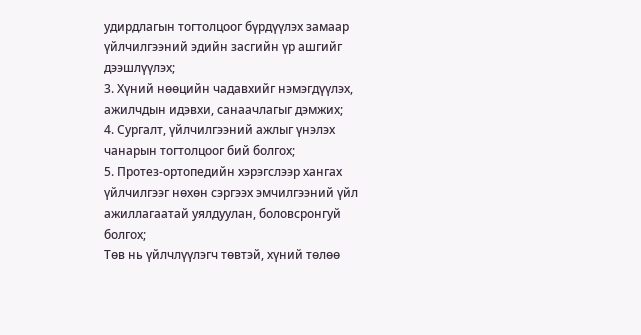удирдлагын тогтолцоог бүрдүүлэх замаар үйлчилгээний эдийн засгийн үр ашгийг дээшлүүлэх;
3. Хүний нөөцийн чадавхийг нэмэгдүүлэх, ажилчдын идэвхи, санаачлагыг дэмжих;
4. Сургалт, үйлчилгээний ажлыг үнэлэх чанарын тогтолцоог бий болгох;
5. Протез-ортопедийн хэрэгслээр хангах үйлчилгээг нөхөн сэргээх эмчилгээний үйл ажиллагаатай уялдуулан, боловсронгуй болгох;
Төв нь үйлчлүүлэгч төвтэй, хүний төлөө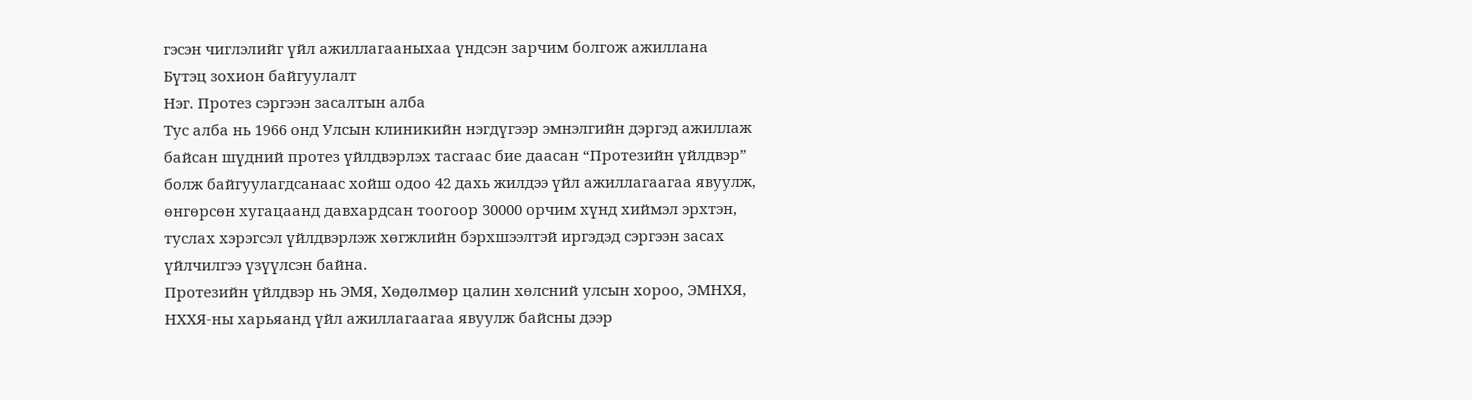гэсэн чиглэлийг үйл ажиллагааныхаа үндсэн зарчим болгож ажиллана
Бүтэц зохион байгуулалт
Нэг. Протез сэргээн засалтын алба
Тус алба нь 1966 онд Улсын клиникийн нэгдүгээр эмнэлгийн дэргэд ажиллаж байсан шүдний протез үйлдвэрлэх тасгаас бие даасан “Протезийн үйлдвэр” болж байгуулагдсанаас хойш одоо 42 дахь жилдээ үйл ажиллагаагаа явуулж, өнгөрсөн хугацаанд давхардсан тоогоор 30000 орчим хүнд хиймэл эрхтэн, туслах хэрэгсэл үйлдвэрлэж хөгжлийн бэрхшээлтэй иргэдэд сэргээн засах үйлчилгээ үзүүлсэн байна.
Протезийн үйлдвэр нь ЭМЯ, Хөдөлмөр цалин хөлсний улсын хороо, ЭМНХЯ, НХХЯ-ны харьяанд үйл ажиллагаагаа явуулж байсны дээр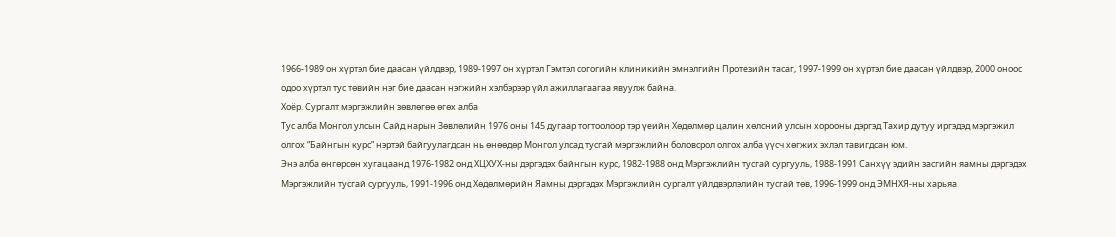1966-1989 он хүртэл бие даасан үйлдвэр, 1989-1997 он хүртэл Гэмтэл согогийн клиникийн эмнэлгийн Протезийн тасаг, 1997-1999 он хүртэл бие даасан үйлдвэр, 2000 оноос одоо хүртэл тус төвийн нэг бие даасан нэгжийн хэлбэрээр үйл ажиллагаагаа явуулж байна.
Хоёр. Сургалт мэргэжлийн зөвлөгөө өгөх алба
Тус алба Монгол улсын Сайд нарын Зөвлөлийн 1976 оны 145 дугаар тогтоолоор тэр үеийн Хөдөлмөр цалин хөлсний улсын хорооны дэргэд Тахир дутуу иргэдэд мэргэжил олгох “Байнгын курс” нэртэй байгуулагдсан нь өнөөдөр Монгол улсад тусгай мэргэжлийн боловсрол олгох алба үүсч хөгжих эхлэл тавигдсан юм.
Энэ алба өнгөрсөн хугацаанд 1976-1982 онд ХЦХУХ-ны дэргэдэх байнгын курс, 1982-1988 онд Мэргэжлийн тусгай сургууль, 1988-1991 Санхүү эдийн засгийн яамны дэргэдэх Мэргэжлийн тусгай сургууль, 1991-1996 онд Хөдөлмөрийн Яамны дэргэдэх Мэргэжлийн сургалт үйлдвэрлэлийн тусгай төв, 1996-1999 онд ЭМНХЯ-ны харьяа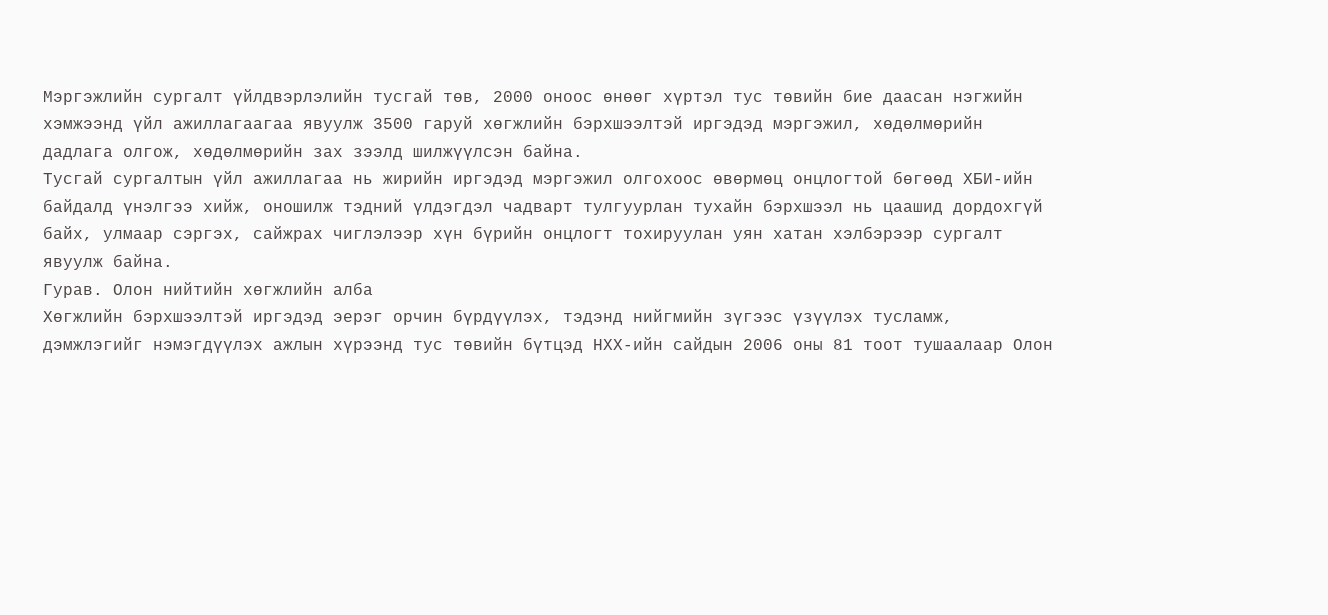Мэргэжлийн сургалт үйлдвэрлэлийн тусгай төв, 2000 оноос өнөөг хүртэл тус төвийн бие даасан нэгжийн хэмжээнд үйл ажиллагаагаа явуулж 3500 гаруй хөгжлийн бэрхшээлтэй иргэдэд мэргэжил, хөдөлмөрийн дадлага олгож, хөдөлмөрийн зах зээлд шилжүүлсэн байна.
Тусгай сургалтын үйл ажиллагаа нь жирийн иргэдэд мэргэжил олгохоос өвөрмөц онцлогтой бөгөөд ХБИ-ийн байдалд үнэлгээ хийж, оношилж тэдний үлдэгдэл чадварт тулгуурлан тухайн бэрхшээл нь цаашид дордохгүй байх, улмаар сэргэх, сайжрах чиглэлээр хүн бүрийн онцлогт тохируулан уян хатан хэлбэрээр сургалт явуулж байна.
Гурав. Олон нийтийн хөгжлийн алба
Хөгжлийн бэрхшээлтэй иргэдэд эерэг орчин бүрдүүлэх, тэдэнд нийгмийн зүгээс үзүүлэх тусламж, дэмжлэгийг нэмэгдүүлэх ажлын хүрээнд тус төвийн бүтцэд НХХ-ийн сайдын 2006 оны 81 тоот тушаалаар Олон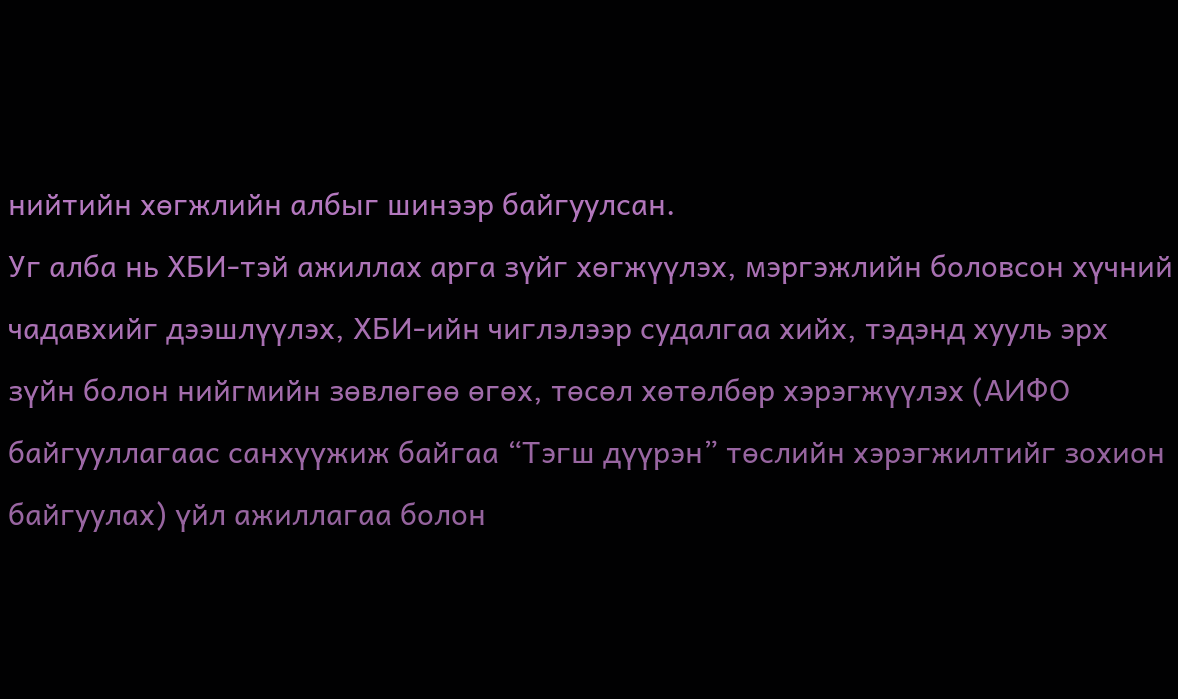нийтийн хөгжлийн албыг шинээр байгуулсан.
Уг алба нь ХБИ-тэй ажиллах арга зүйг хөгжүүлэх, мэргэжлийн боловсон хүчний чадавхийг дээшлүүлэх, ХБИ-ийн чиглэлээр судалгаа хийх, тэдэнд хууль эрх зүйн болон нийгмийн зөвлөгөө өгөх, төсөл хөтөлбөр хэрэгжүүлэх (АИФО байгууллагаас санхүүжиж байгaа “Тэгш дүүрэн” төслийн хэрэгжилтийг зохион байгуулах) үйл ажиллагаа болон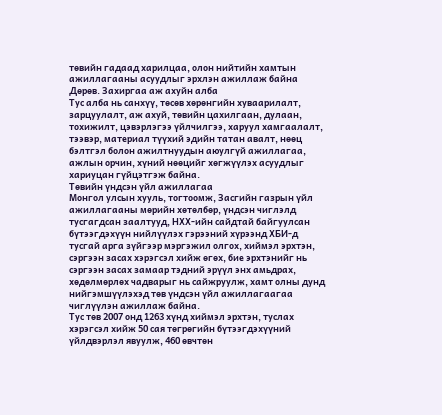төвийн гадаад харилцаа, олон нийтийн хамтын ажиллагааны асуудлыг эрхлэн ажиллаж байна
Дөрөв. Захиргаа аж ахуйн алба
Тус алба нь санхүү, төсөв хөрөнгийн хуваарилалт, зарцуулалт, аж ахуй, төвийн цахилгаан, дулаан, тохижилт, цэвэрлэгээ үйлчилгээ, харуул хамгаалалт, тээвэр, материал түүхий эдийн татан авалт, нөөц бэлтгэл болон ажилтнуудын аюулгүй ажиллагаа, ажлын орчин, хүний нөөцийг хөгжүүлэх асуудлыг хариуцан гүйцэтгэж байна.
Төвийн үндсэн үйл ажиллагаа
Монгол улсын хууль, тогтоомж, Засгийн газрын үйл ажиллагааны мөрийн хөтөлбөр, үндсэн чиглэлд тусгагдсан заалтууд, НХХ-ийн сайдтай байгуулсан бүтээгдэхүүн нийлүүлэх гэрээний хүрээнд ХБИ-д тусгай арга зүйгээр мэргэжил олгох, хиймэл эрхтэн, сэргээн засах хэрэгсэл хийж өгөх, бие эрхтэнийг нь сэргээн засах замаар тэдний эрүүл энх амьдрах, хөдөлмөрлөх чадварыг нь сайжруулж, хамт олны дунд нийгэмшүүлэхэд төв үндсэн үйл ажиллагаагаа чиглүүлэн ажиллаж байна.
Тус төв 2007 онд 1263 хүнд хиймэл эрхтэн, туслах хэрэгсэл хийж 50 сая төгрөгийн бүтээгдэхүүний үйлдвэрлэл явуулж, 460 өвчтөн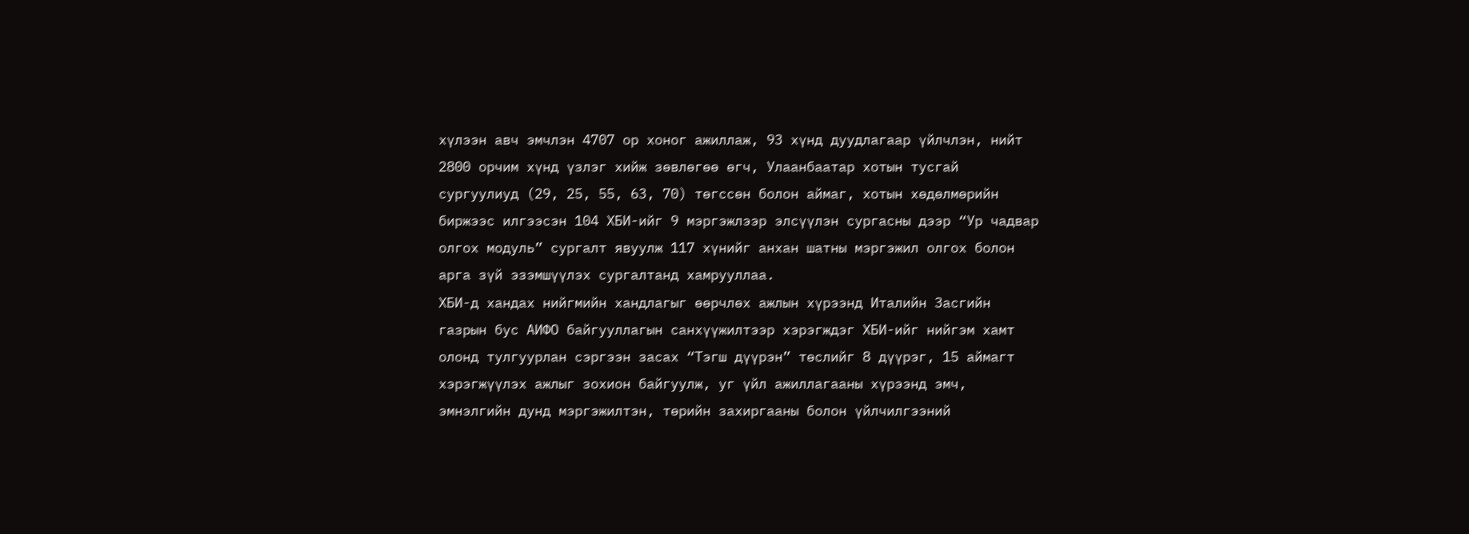хүлээн авч эмчлэн 4707 ор хоног ажиллаж, 93 хүнд дуудлагаар үйлчлэн, нийт 2800 орчим хүнд үзлэг хийж зөвлөгөө өгч, Улаанбаатар хотын тусгай сургуулиуд (29, 25, 55, 63, 70) төгссөн болон аймаг, хотын хөдөлмөрийн биржээс илгээсэн 104 ХБИ-ийг 9 мэргэжлээр элсүүлэн сургасны дээр “Ур чадвар олгох модуль” сургалт явуулж 117 хүнийг анхан шатны мэргэжил олгох болон арга зүй эзэмшүүлэх сургалтанд хамрууллаа.
ХБИ-д хандах нийгмийн хандлагыг өөрчлөх ажлын хүрээнд Италийн Засгийн газрын бус АИФО байгууллагын санхүүжилтээр хэрэгждэг ХБИ-ийг нийгэм хамт олонд тулгуурлан сэргээн засах “Тэгш дүүрэн” төслийг 8 дүүрэг, 15 аймагт хэрэгжүүлэх ажлыг зохион байгуулж, уг үйл ажиллагааны хүрээнд эмч, эмнэлгийн дунд мэргэжилтэн, төрийн захиргааны болон үйлчилгээний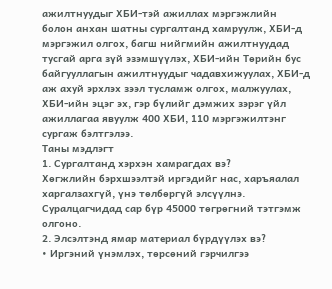ажилтнуудыг ХБИ-тэй ажиллах мэргэжлийн болон анхан шатны сургалтанд хамруулж, ХБИ-д мэргэжил олгох, багш нийгмийн ажилтнуудад тусгай арга зүй эзэмшүүлэх, ХБИ-ийн Төрийн бус байгууллагын ажилтнуудыг чадавхижуулах, ХБИ-д аж ахуй эрхлэх зээл тусламж олгох, малжуулах, ХБИ-ийн эцэг эх, гэр бүлийг дэмжих зэрэг үйл ажиллагаа явуулж 400 ХБИ, 110 мэргэжилтэнг сургаж бэлтгэлээ.
Таны мэдлэгт
1. Сургалтанд хэрхэн хамрагдах вэ?
Хөгжлийн бэрхшээлтэй иргэдийг нас, харъяалал харгалзахгүй, үнэ төлбөргүй элсүүлнэ. Суралцагчидад сар бүр 45000 төгрөгний тэтгэмж олгоно.
2. Элсэлтэнд ямар материал бүрдүүлэх вэ?
• Иргэний үнэмлэх, төрсөний гэрчилгээ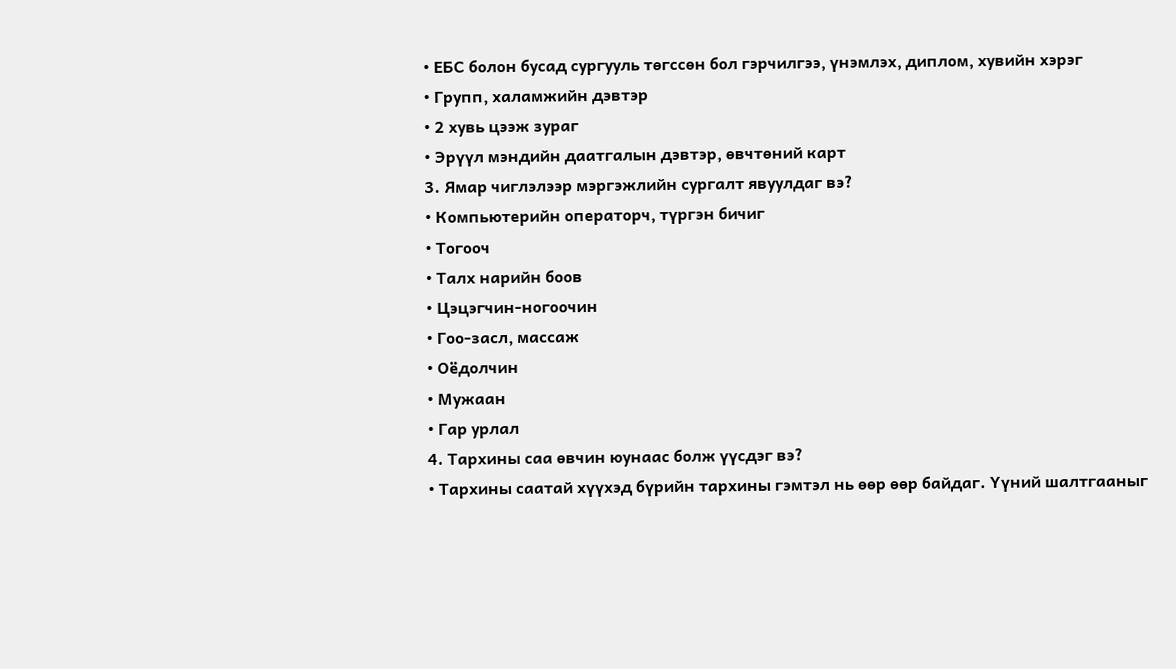• ЕБС болон бусад сургууль төгссөн бол гэрчилгээ, үнэмлэх, диплом, хувийн хэрэг
• Групп, халамжийн дэвтэр
• 2 хувь цээж зураг
• Эрүүл мэндийн даатгалын дэвтэр, өвчтөний карт
3. Ямар чиглэлээр мэргэжлийн сургалт явуулдаг вэ?
• Компьютерийн операторч, түргэн бичиг
• Тогооч
• Талх нарийн боов
• Цэцэгчин-ногоочин
• Гоо-засл, массаж
• Оёдолчин
• Мужаан
• Гар урлал
4. Тархины саа өвчин юунаас болж үүсдэг вэ?
• Тархины саатай хүүхэд бүрийн тархины гэмтэл нь өөр өөр байдаг. Үүний шалтгааныг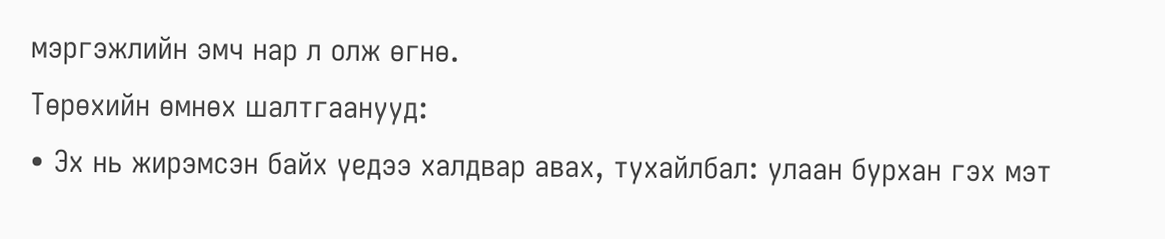мэргэжлийн эмч нар л олж өгнө.
Төрөхийн өмнөх шалтгаанууд:
• Эх нь жирэмсэн байх үедээ халдвар авах, тухайлбал: улаан бурхан гэх мэт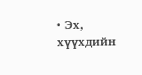• Эх, хүүхдийн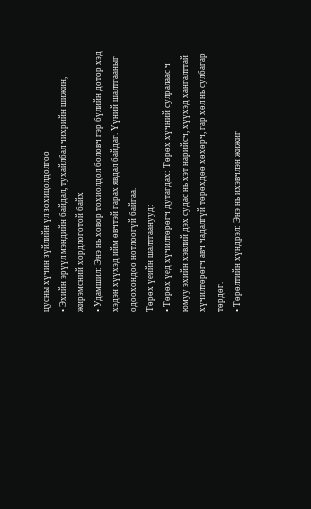цусны хүчин зүйлийн үл зохицолдолгоо
• Эхийн эрүүл мэндийн байдал, тухайлбал чихрийн шижин, жирэмсний хордлоготой байх
• Удамшил: Энэ нь ховор тохиолдол боловч гэр бүлийн дотор хэд хэдэн хүүхэд ийм өвчтэй гарах явдал байдаг. Үүний шалтгааныг одоохондоо нотлоогүй байгаа.
Төрөх үеийн шалтгаанууд:
• Төрөх үед хүчилтөрөгч дутагдах: Төрөх хүчний сулралаас ч юмуу эхийн хэвлий дэх судас нь хэт нарийсч, хүүхэд хангалттай хүчилтөрөгч авч чадалгүй төрөхдөө хөхөрч, гар хөл нь сулбагар төрдөг.
• Төрөлтийн хүндрэл: Энэ нь ихэвчлэн жижиг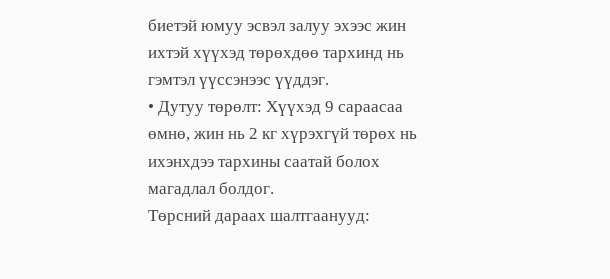биетэй юмуу эсвэл залуу эхээс жин ихтэй хүүхэд төрөхдөө тархинд нь гэмтэл үүссэнээс үүддэг.
• Дутуу төрөлт: Хүүхэд 9 сараасаа өмнө, жин нь 2 кг хүрэхгүй төрөх нь ихэнхдээ тархины саатай болох магадлал болдог.
Төрсний дараах шалтгаанууд: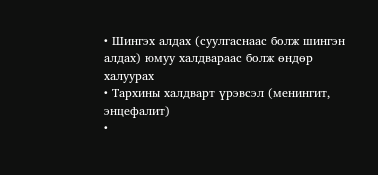• Шингэх алдах (суулгаснаас болж шингэн алдах) юмуу халдвараас болж өндөр халуурах
• Тархины халдварт үрэвсэл (менингит, энцефалит)
•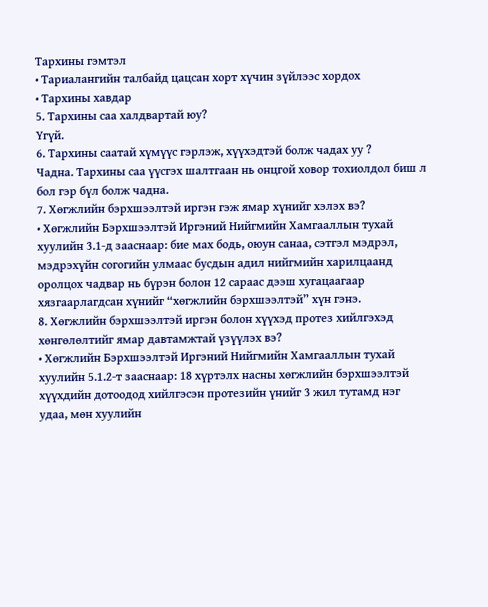Тархины гэмтэл
• Тариалангийн талбайд цацсан хорт хүчин зүйлээс хордох
• Тархины хавдар
5. Тархины саа халдвартай юу?
Үгүй.
6. Тархины саатай хүмүүс гэрлэж, хүүхэдтэй болж чадах уу ?
Чадна. Тархины саа үүсгэх шалтгаан нь онцгой ховор тохиолдол биш л бол гэр бүл болж чадна.
7. Хөгжлийн бэрхшээлтэй иргэн гэж ямар хүнийг хэлэх вэ?
• Хөгжлийн Бэрхшээлтэй Иргэний Нийгмийн Хамгааллын тухай хуулийн 3.1-д зааснаар: бие мах бодь, оюун санаа, сэтгэл мэдрэл, мэдрэхүйн согогийн улмаас бусдын адил нийгмийн харилцаанд оролцох чадвар нь бүрэн болон 12 сараас дээш хугацаагаар хязгаарлагдсан хүнийг “хөгжлийн бэрхшээлтэй” хүн гэнэ.
8. Хөгжлийн бэрхшээлтэй иргэн болон хүүхэд протез хийлгэхэд хөнгөлөлтийг ямар давтамжтай үзүүлэх вэ?
• Хөгжлийн Бэрхшээлтэй Иргэний Нийгмийн Хамгааллын тухай хуулийн 5.1.2-т зааснаар: 18 хүртэлх насны хөгжлийн бэрхшээлтэй хүүхдийн дотоодод хийлгэсэн протезийн үнийг 3 жил тутамд нэг удаа, мөн хуулийн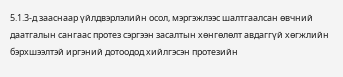5.1.3-д зааснаар үйлдвэрлэлийн осол, мэргэжлээс шалтгаалсан өвчний даатгалын сангаас протез сэргээн засалтын хөнгөлөлт авдаггүй хөгжлийн бэрхшээлтэй иргэний дотоодод хийлгэсэн протезийн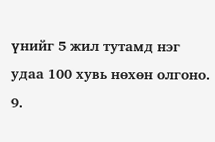үнийг 5 жил тутамд нэг удаа 100 хувь нөхөн олгоно.
9.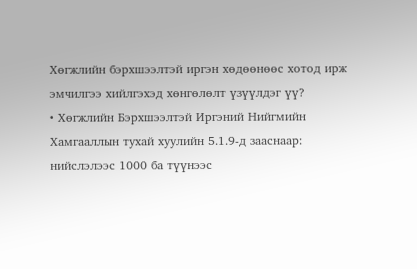Хөгжлийн бэрхшээлтэй иргэн хөдөөнөөс хотод ирж эмчилгээ хийлгэхэд хөнгөлөлт үзүүлдэг үү?
• Хөгжлийн Бэрхшээлтэй Иргэний Нийгмийн Хамгааллын тухай хуулийн 5.1.9-д зааснаар: нийслэлээс 1000 ба түүнээс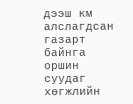дээш км алслагдсан газарт байнга оршин суудаг хөгжлийн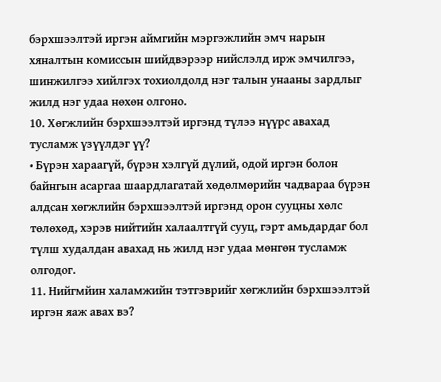бэрхшээлтэй иргэн аймгийн мэргэжлийн эмч нарын хяналтын комиссын шийдвэрээр нийслэлд ирж эмчилгээ, шинжилгээ хийлгэх тохиолдолд нэг талын унааны зардлыг жилд нэг удаа нөхөн олгоно.
10. Хөгжлийн бэрхшээлтэй иргэнд түлээ нүүрс авахад тусламж үзүүлдэг үү?
• Бүрэн хараагүй, бүрэн хэлгүй дүлий, одой иргэн болон байнгын асаргаа шаардлагатай хөдөлмөрийн чадвараа бүрэн алдсан хөгжлийн бэрхшээлтэй иргэнд орон сууцны хөлс төлөхөд, хэрэв нийтийн халаалтгүй сууц, гэрт амьдардаг бол түлш худалдан авахад нь жилд нэг удаа мөнгөн тусламж олгодог.
11. Нийгмйин халамжийн тэтгэврийг хөгжлийн бэрхшээлтэй иргэн яаж авах вэ?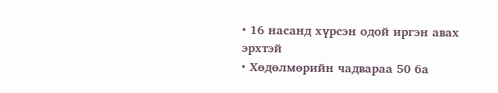• 16 насанд хүрсэн одой иргэн авах эрхтэй
• Хөдөлмөрийн чадвараа 50 ба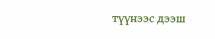түүнээс дээш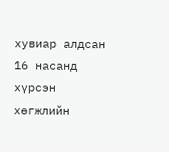хувиар алдсан 16 насанд хүрсэн хөгжлийн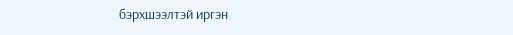бэрхшээлтэй иргэн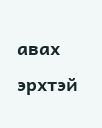авах эрхтэй